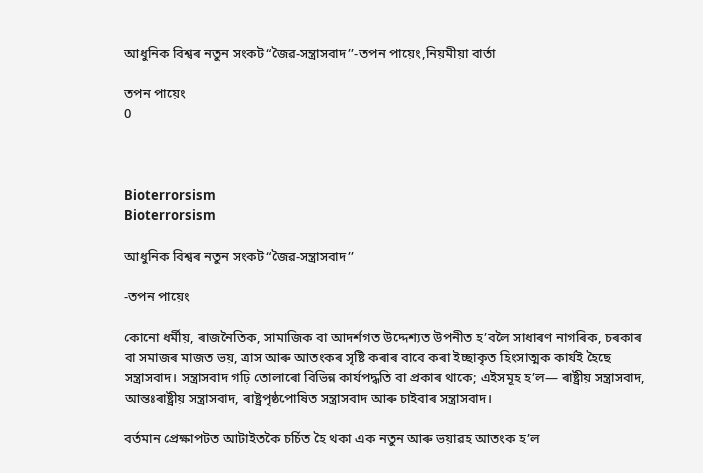আধুনিক বিশ্বৰ নতুন সংকট“জৈৱ-সন্ত্ৰাসবাদ’’-তপন পায়েং,নিয়মীয়া বাৰ্তা

তপন পায়েং
0



Bioterrorsism
Bioterrorsism

আধুনিক বিশ্বৰ নতুন সংকট“জৈৱ-সন্ত্ৰাসবাদ’’

-তপন পায়েং

কোনো ধৰ্মীয়, ৰাজনৈতিক, সামাজিক বা আদৰ্শগত উদ্দেশ্যত উপনীত হ’বলৈ সাধাৰণ নাগৰিক, চৰকাৰ বা সমাজৰ মাজত ভয়, ত্ৰাস আৰু আতংকৰ সৃষ্টি কৰাৰ বাবে কৰা ইচ্ছাকৃত হিংসাত্মক কাৰ্যই হৈছে সন্ত্ৰাসবাদ। সন্ত্ৰাসবাদ গঢ়ি তোলাৰো বিভিন্ন কাৰ্যপদ্ধতি বা প্ৰকাৰ থাকে; এইসমূহ হ’ল— ৰাষ্ট্ৰীয় সন্ত্ৰাসবাদ, আন্তঃৰাষ্ট্ৰীয় সন্ত্ৰাসবাদ, ৰাষ্ট্ৰপৃষ্ঠপোষিত সন্ত্ৰাসবাদ আৰু চাইবাৰ সন্ত্ৰাসবাদ।

বৰ্তমান প্ৰেক্ষাপটত আটাইতকৈ চৰ্চিত হৈ থকা এক নতুন আৰু ভয়াৱহ আতংক হ’ল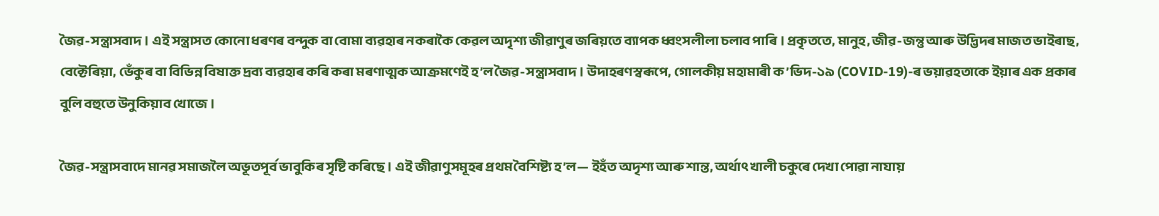জৈৱ-সন্ত্ৰাসবাদ। এই সন্ত্ৰাসত কোনো ধৰণৰ বন্দুক বা বোমা ব্যৱহাৰ নকৰাকৈ কেৱল অদৃশ্য জীৱাণুৰ জৰিয়তে ব্যাপক ধ্বংসলীলা চলাব পাৰি। প্ৰকৃততে, মানুহ, জীৱ-জন্তু আৰু উদ্ভিদৰ মাজত ভাইৰাছ, বেক্টেৰিয়া, ভেঁকুৰ বা বিভিন্ন বিষাক্ত দ্ৰব্য ব্যৱহাৰ কৰি কৰা মৰণাত্মক আক্ৰমণেই হ’ল জৈৱ-সন্ত্ৰাসবাদ। উদাহৰণস্বৰূপে, গোলকীয় মহামাৰী ক’ভিদ-১৯ (COVID-19)-ৰ ভয়াৱহতাকে ইয়াৰ এক প্ৰকাৰ বুলি বহুতে উনুকিয়াব খোজে।

জৈৱ-সন্ত্ৰাসবাদে মানৱ সমাজলৈ অভূতপূৰ্ব ভাবুকিৰ সৃষ্টি কৰিছে। এই জীৱাণুসমূহৰ প্ৰথম বৈশিষ্ট্য হ’ল— ইহঁত অদৃশ্য আৰু শান্ত, অৰ্থাৎ খালী চকুৰে দেখা পোৱা নাযায়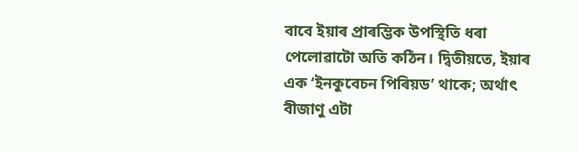বাবে ইয়াৰ প্ৰাৰম্ভিক উপস্থিতি ধৰা পেলোৱাটো অতি কঠিন। দ্বিতীয়তে, ইয়াৰ এক ‘ইনকুবেচন পিৰিয়ড’ থাকে; অৰ্থাৎ বীজাণু এটা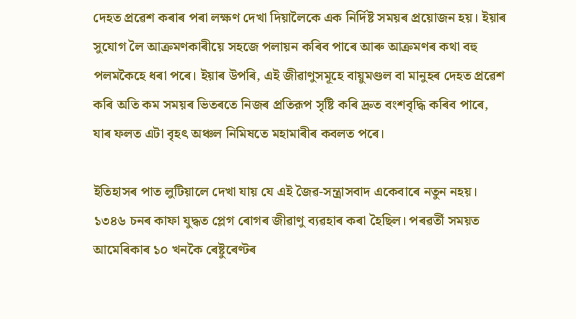দেহত প্ৰৱেশ কৰাৰ পৰা লক্ষণ দেখা দিয়ালৈকে এক নিৰ্দিষ্ট সময়ৰ প্ৰয়োজন হয়। ইয়াৰ সুযোগ লৈ আক্ৰমণকাৰীয়ে সহজে পলায়ন কৰিব পাৰে আৰু আক্ৰমণৰ কথা বহু পলমকৈহে ধৰা পৰে। ইয়াৰ উপৰি, এই জীৱাণুসমূহে বায়ুমণ্ডল বা মানুহৰ দেহত প্ৰৱেশ কৰি অতি কম সময়ৰ ভিতৰতে নিজৰ প্ৰতিরূপ সৃষ্টি কৰি দ্ৰুত বংশবৃদ্ধি কৰিব পাৰে, যাৰ ফলত এটা বৃহৎ অঞ্চল নিমিষতে মহামাৰীৰ কবলত পৰে।

ইতিহাসৰ পাত লুটিয়ালে দেখা যায় যে এই জৈৱ-সন্ত্ৰাসবাদ একেবাৰে নতুন নহয়। ১৩৪৬ চনৰ কাফা যুদ্ধত প্লেগ ৰোগৰ জীৱাণু ব্যৱহাৰ কৰা হৈছিল। পৰৱৰ্তী সময়ত আমেৰিকাৰ ১০ খনকৈ ৰেষ্টুৰেণ্টৰ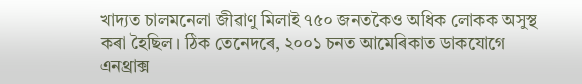খাদ্যত চালমনেলা জীৱাণু মিলাই ৭৫০ জনতকৈও অধিক লোকক অসুস্থ কৰা হৈছিল। ঠিক তেনেদৰে, ২০০১ চনত আমেৰিকাত ডাকযোগে এনথ্ৰাক্স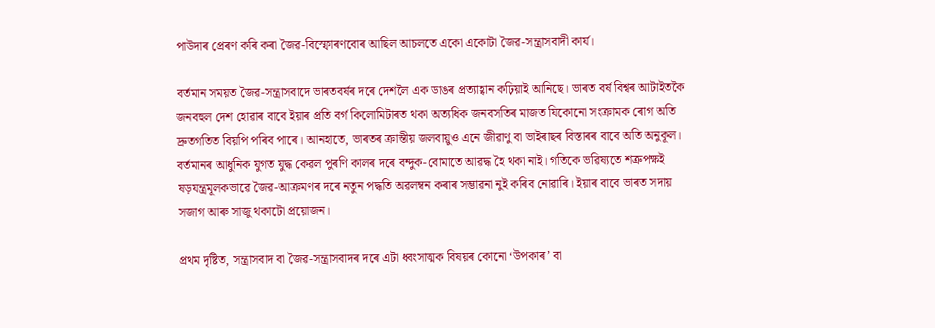পাউদাৰ প্ৰেৰণ কৰি কৰা জৈৱ-বিস্ফোৰণবোৰ আছিল আচলতে একো একোটা জৈৱ-সন্ত্ৰাসবাদী কাৰ্য।

বৰ্তমান সময়ত জৈৱ-সন্ত্ৰাসবাদে ভাৰতবৰ্ষৰ দৰে দেশলৈ এক ডাঙৰ প্ৰত্যাহ্বান কঢ়িয়াই আনিছে। ভাৰত বৰ্ষ বিশ্বৰ আটাইতকৈ জনবহুল দেশ হোৱাৰ বাবে ইয়াৰ প্ৰতি বৰ্গ কিলোমিটাৰত থকা অত্যধিক জনবসতিৰ মাজত যিকোনো সংক্ৰামক ৰোগ অতি দ্ৰুতগতিত বিয়পি পৰিব পাৰে। আনহাতে, ভাৰতৰ ক্ৰান্তীয় জলবায়ুও এনে জীৱাণু বা ভাইৰাছৰ বিস্তাৰৰ বাবে অতি অনুকূল। বৰ্তমানৰ আধুনিক যুগত যুদ্ধ কেৱল পুৰণি কালৰ দৰে বন্দুক-বোমাতে আৱদ্ধ হৈ থকা নাই। গতিকে ভৱিষ্যতে শত্ৰুপক্ষই ষড়যন্ত্ৰমূলকভাৱে জৈৱ-আক্ৰমণৰ দৰে নতুন পদ্ধতি অৱলম্বন কৰাৰ সম্ভাৱনা নুই কৰিব নোৱাৰি। ইয়াৰ বাবে ভাৰত সদায় সজাগ আৰু সাজু থকাটো প্ৰয়োজন।

প্ৰথম দৃষ্টিত, সন্ত্ৰাসবাদ বা জৈৱ-সন্ত্ৰাসবাদৰ দৰে এটা ধ্বংসাত্মক বিষয়ৰ কোনো ‘উপকাৰ’ বা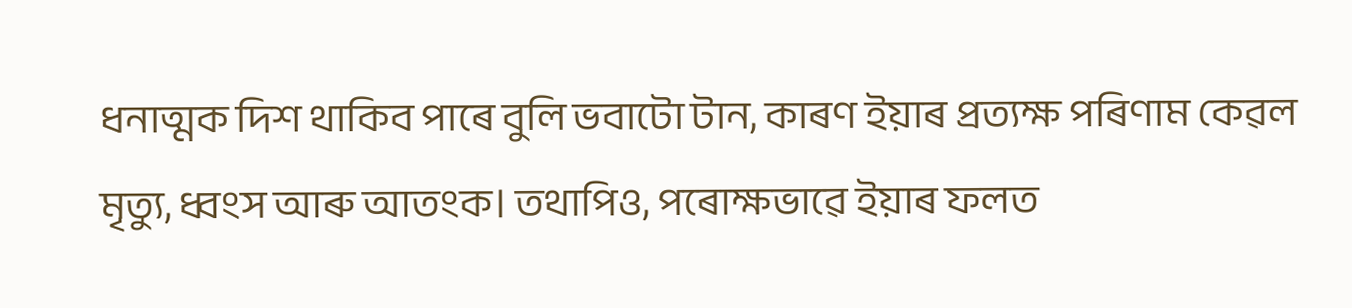ধনাত্মক দিশ থাকিব পাৰে বুলি ভবাটো টান, কাৰণ ইয়াৰ প্ৰত্যক্ষ পৰিণাম কেৱল মৃত্যু, ধ্বংস আৰু আতংক। তথাপিও, পৰোক্ষভাৱে ইয়াৰ ফলত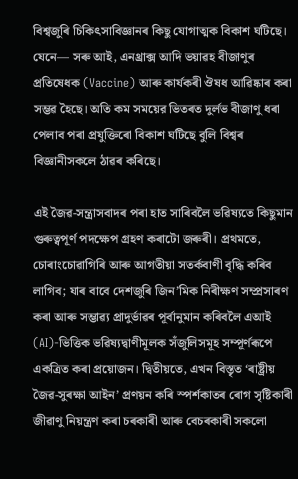বিশ্বজুৰি চিকিৎসাবিজ্ঞানৰ কিছু যোগাত্মক বিকাশ ঘটিছে। যেনে— সৰু আই, এনথ্ৰাক্স আদি ভয়াৱহ বীজাণুৰ প্ৰতিষেধক (Vaccine) আৰু কাৰ্যকৰী ঔষধ আৱিষ্কাৰ কৰা সম্ভৱ হৈছে। অতি কম সময়ের ভিতৰত দুৰ্লভ বীজাণু ধৰা পেলাব পৰা প্ৰযুক্তিৰো বিকাশ ঘটিছে বুলি বিশ্বৰ বিজ্ঞানীসকলে ঠাৱৰ কৰিছে।

এই জৈৱ-সন্ত্ৰাসবাদৰ পৰা হাত সাৰিবলৈ ভৱিষ্যতে কিছুমান গুৰুত্বপূৰ্ণ পদক্ষেপ গ্ৰহণ কৰাটো জৰুৰী। প্ৰথমতে, চোৰাংচোৱাগিৰি আৰু আগতীয়া সতৰ্কবাণী বৃদ্ধি কৰিব লাগিব; যাৰ বাবে দেশজুৰি জিন’মিক নিৰীক্ষণ সম্প্ৰসাৰণ কৰা আৰু সম্ভাৱ্য প্ৰাদুৰ্ভাৱৰ পূৰ্বানুমান কৰিবলৈ এআই (AI)-ভিত্তিক ভৱিষ্যদ্বাণীমূলক সঁজুলিসমূহ সম্পূৰ্ণৰূপে একত্ৰিত কৰা প্ৰয়োজন। দ্বিতীয়তে, এখন বিস্তৃত ‘ৰাষ্ট্ৰীয় জৈৱ-সুৰক্ষা আইন’ প্ৰণয়ন কৰি স্পৰ্শকাতৰ ৰোগ সৃষ্টিকাৰী জীৱাণু নিয়ন্ত্ৰণ কৰা চৰকাৰী আৰু বেচৰকাৰী সকলো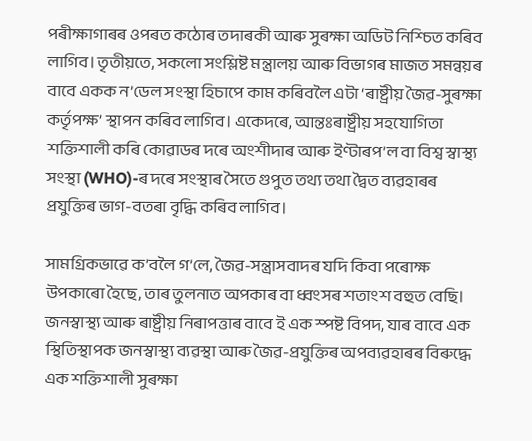পৰীক্ষাগাৰৰ ওপৰত কঠোৰ তদাৰকী আৰু সুৰক্ষা অডিট নিশ্চিত কৰিব লাগিব। তৃতীয়তে, সকলো সংশ্লিষ্ট মন্ত্ৰালয় আৰু বিভাগৰ মাজত সমন্বয়ৰ বাবে একক ন’ডেল সংস্থা হিচাপে কাম কৰিবলৈ এটা ‘ৰাষ্ট্ৰীয় জৈৱ-সুৰক্ষা কৰ্তৃপক্ষ’ স্থাপন কৰিব লাগিব। একেদৰে, আন্তঃৰাষ্ট্ৰীয় সহযোগিতা শক্তিশালী কৰি কোৱাডৰ দৰে অংশীদাৰ আৰু ইণ্টাৰপ’ল বা বিশ্ব স্বাস্থ্য সংস্থা (WHO)-ৰ দৰে সংস্থাৰ সৈতে গুপুত তথ্য তথা দ্বৈত ব্যৱহাৰৰ প্ৰযুক্তিৰ ভাগ-বতৰা বৃদ্ধি কৰিব লাগিব।

সামগ্ৰিকভাৱে ক’বলৈ গ’লে, জৈৱ-সন্ত্ৰাসবাদৰ যদি কিবা পৰোক্ষ উপকাৰো হৈছে, তাৰ তুলনাত অপকাৰ বা ধ্বংসৰ শতাংশ বহুত বেছি। জনস্বাস্থ্য আৰু ৰাষ্ট্ৰীয় নিৰাপত্তাৰ বাবে ই এক স্পষ্ট বিপদ, যাৰ বাবে এক স্থিতিস্থাপক জনস্বাস্থ্য ব্যৱস্থা আৰু জৈৱ-প্ৰযুক্তিৰ অপব্যৱহাৰৰ বিৰুদ্ধে এক শক্তিশালী সুৰক্ষা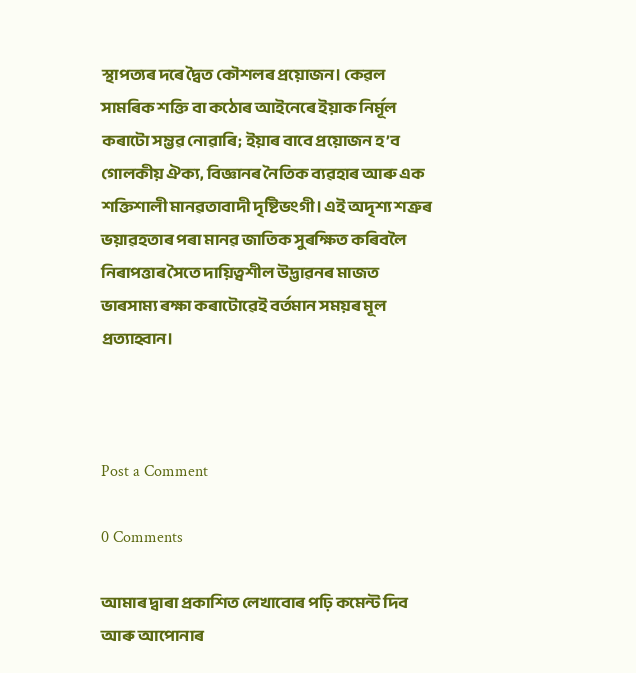স্থাপত্যৰ দৰে দ্বৈত কৌশলৰ প্ৰয়োজন। কেৱল সামৰিক শক্তি বা কঠোৰ আইনেৰে ইয়াক নিৰ্মূল কৰাটো সম্ভৱ নোৱাৰি; ইয়াৰ বাবে প্ৰয়োজন হ’ব গোলকীয় ঐক্য, বিজ্ঞানৰ নৈতিক ব্যৱহাৰ আৰু এক শক্তিশালী মানৱতাবাদী দৃষ্টিভংগী। এই অদৃশ্য শত্ৰুৰ ভয়াৱহতাৰ পৰা মানৱ জাতিক সুৰক্ষিত কৰিবলৈ নিৰাপত্তাৰ সৈতে দায়িত্বশীল উদ্ভাৱনৰ মাজত ভাৰসাম্য ৰক্ষা কৰাটোৱেই বৰ্তমান সময়ৰ মূল প্ৰত্যাহ্বান।



Post a Comment

0 Comments

আমাৰ দ্বাৰা প্ৰকাশিত লেখাবোৰ পঢ়ি কমেন্ট দিব আৰু আপোনাৰ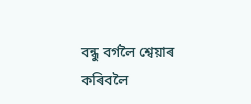বন্ধু বৰ্গলৈ শ্বেয়াৰ কৰিবলৈ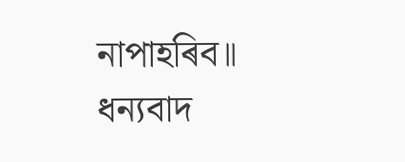নাপাহৰিব॥
ধন্যবাদ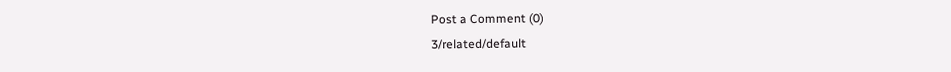Post a Comment (0)
3/related/default